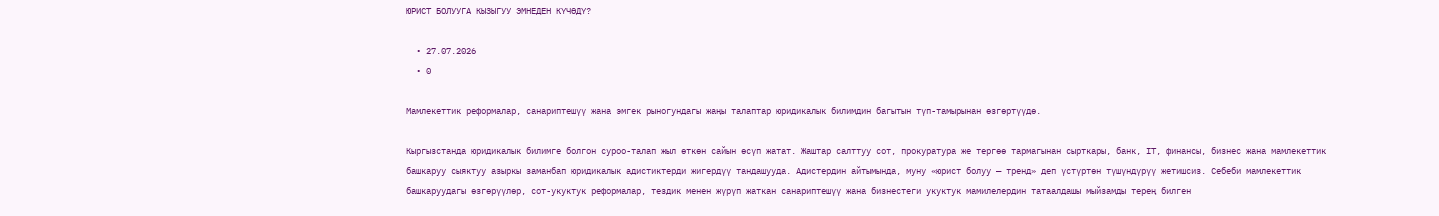ЮРИСТ БОЛУУГА КЫЗЫГУУ ЭМНЕДЕН КҮЧӨДҮ?

  • 27.07.2026
  • 0

Мамлекеттик реформалар, санариптешүү жана эмгек рыногундагы жаңы талаптар юридикалык билимдин багытын түп-тамырынан өзгөртүүдө.

Кыргызстанда юридикалык билимге болгон суроо-талап жыл өткөн сайын өсүп жатат. Жаштар салттуу сот, прокуратура же тергөө тармагынан сырткары, банк, IT, финансы, бизнес жана мамлекеттик башкаруу сыяктуу азыркы заманбап юридикалык адистиктерди жигердүү тандашууда. Адистердин айтымында, муну «юрист болуу — тренд» деп үстүртөн түшүндүрүү жетишсиз. Себеби мамлекеттик башкаруудагы өзгөрүүлөр, сот-укуктук реформалар, тездик менен жүрүп жаткан санариптешүү жана бизнестеги укуктук мамилелердин татаалдашы мыйзамды терең билген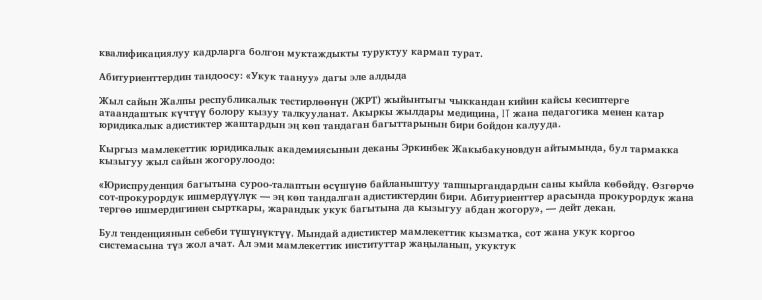квалификациялуу кадрларга болгон муктаждыкты туруктуу кармап турат.

Абитуриенттердин тандоосу: «Укук таануу» дагы эле алдыда

Жыл сайын Жалпы республикалык тестирлөөнүн (ЖРТ) жыйынтыгы чыккандан кийин кайсы кесиптерге атаандаштык күчтүү болору кызуу талкууланат. Акыркы жылдары медицина, IT жана педагогика менен катар юридикалык адистиктер жаштардын эң көп тандаган багыттарынын бири бойдон калууда.

Кыргыз мамлекеттик юридикалык академиясынын деканы Эркинбек Жакыбакуновдун айтымында, бул тармакка кызыгуу жыл сайын жогорулоодо:

«Юриспруденция багытына суроо-талаптын өсүшүнө байланыштуу тапшыргандардын саны кыйла көбөйдү. Өзгөрчө сот-прокурордук ишмердүүлүк — эң көп тандалган адистиктердин бири. Абитуриенттер арасында прокурордук жана тергөө ишмердигинен сырткары, жарандык укук багытына да кызыгуу абдан жогору», — дейт декан.

Бул тенденциянын себеби түшүнүктүү. Мындай адистиктер мамлекеттик кызматка, сот жана укук коргоо системасына түз жол ачат. Ал эми мамлекеттик институттар жаңыланып, укуктук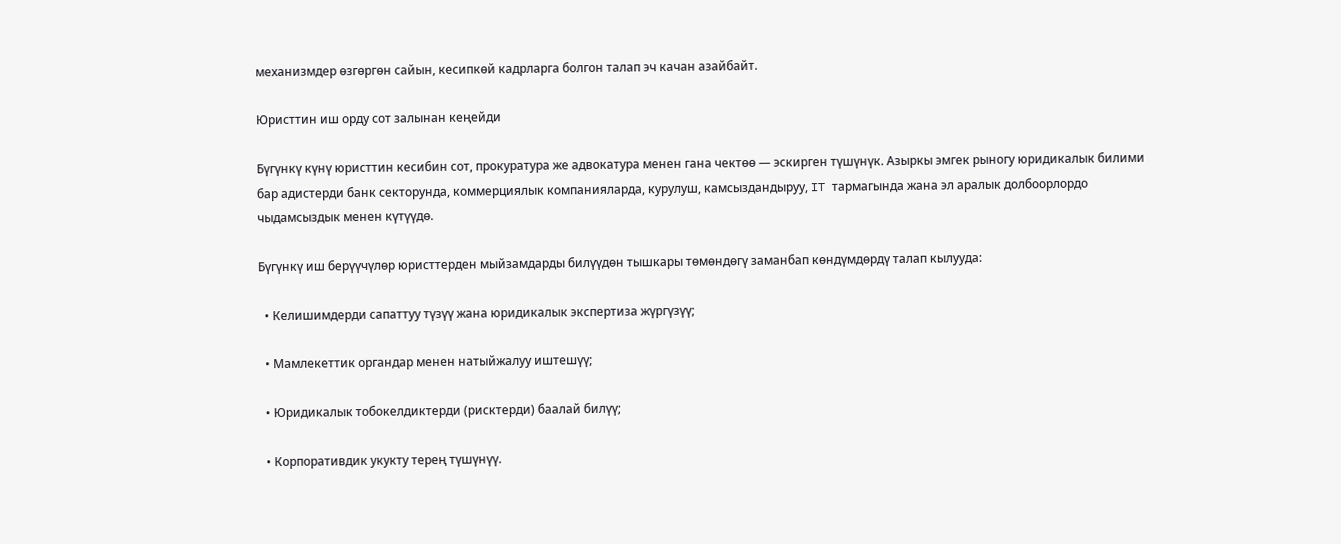механизмдер өзгөргөн сайын, кесипкөй кадрларга болгон талап эч качан азайбайт.

Юристтин иш орду сот залынан кеңейди

Бүгүнкү күнү юристтин кесибин сот, прокуратура же адвокатура менен гана чектөө — эскирген түшүнүк. Азыркы эмгек рыногу юридикалык билими бар адистерди банк секторунда, коммерциялык компанияларда, курулуш, камсыздандыруу, IT тармагында жана эл аралык долбоорлордо чыдамсыздык менен күтүүдө.

Бүгүнкү иш берүүчүлөр юристтерден мыйзамдарды билүүдөн тышкары төмөндөгү заманбап көндүмдөрдү талап кылууда:

  • Келишимдерди сапаттуу түзүү жана юридикалык экспертиза жүргүзүү;

  • Мамлекеттик органдар менен натыйжалуу иштешүү;

  • Юридикалык тобокелдиктерди (рисктерди) баалай билүү;

  • Корпоративдик укукту терең түшүнүү.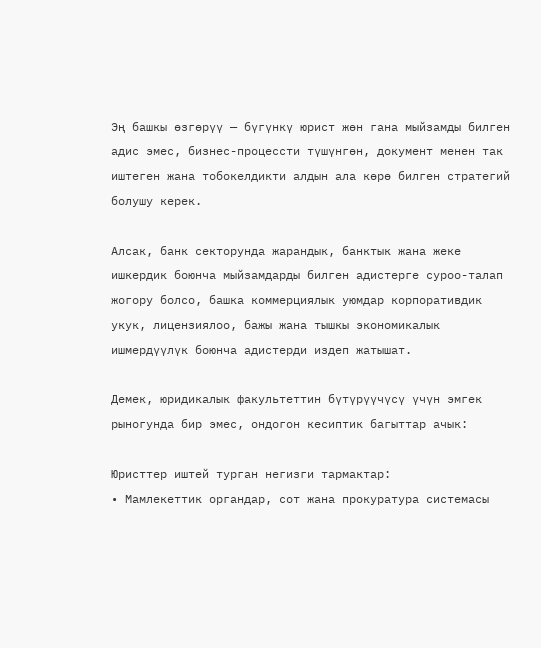Эң башкы өзгөрүү — бүгүнкү юрист жөн гана мыйзамды билген адис эмес, бизнес-процессти түшүнгөн, документ менен так иштеген жана тобокелдикти алдын ала көрө билген стратегий болушу керек.

Алсак, банк секторунда жарандык, банктык жана жеке ишкердик боюнча мыйзамдарды билген адистерге суроо-талап жогору болсо, башка коммерциялык уюмдар корпоративдик укук, лицензиялоо, бажы жана тышкы экономикалык ишмердүүлүк боюнча адистерди издеп жатышат.

Демек, юридикалык факультеттин бүтүрүүчүсү үчүн эмгек рыногунда бир эмес, ондогон кесиптик багыттар ачык:

Юристтер иштей турган негизги тармактар:
• Мамлекеттик органдар, сот жана прокуратура системасы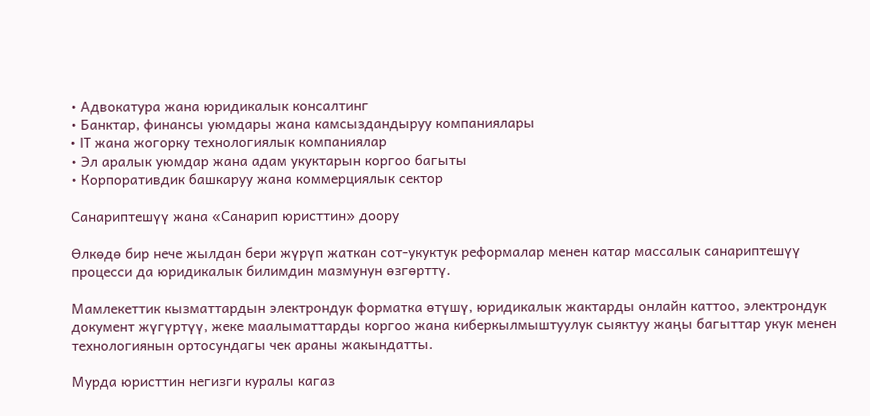• Адвокатура жана юридикалык консалтинг
• Банктар, финансы уюмдары жана камсыздандыруу компаниялары
• IT жана жогорку технологиялык компаниялар
• Эл аралык уюмдар жана адам укуктарын коргоо багыты
• Корпоративдик башкаруу жана коммерциялык сектор

Санариптешүү жана «Санарип юристтин» доору

Өлкөдө бир нече жылдан бери жүрүп жаткан сот-укуктук реформалар менен катар массалык санариптешүү процесси да юридикалык билимдин мазмунун өзгөрттү.

Мамлекеттик кызматтардын электрондук форматка өтүшү, юридикалык жактарды онлайн каттоо, электрондук документ жүгүртүү, жеке маалыматтарды коргоо жана киберкылмыштуулук сыяктуу жаңы багыттар укук менен технологиянын ортосундагы чек араны жакындатты.

Мурда юристтин негизги куралы кагаз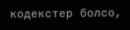кодекстер болсо,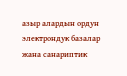азыр алардын ордун электрондук базалар жана санариптик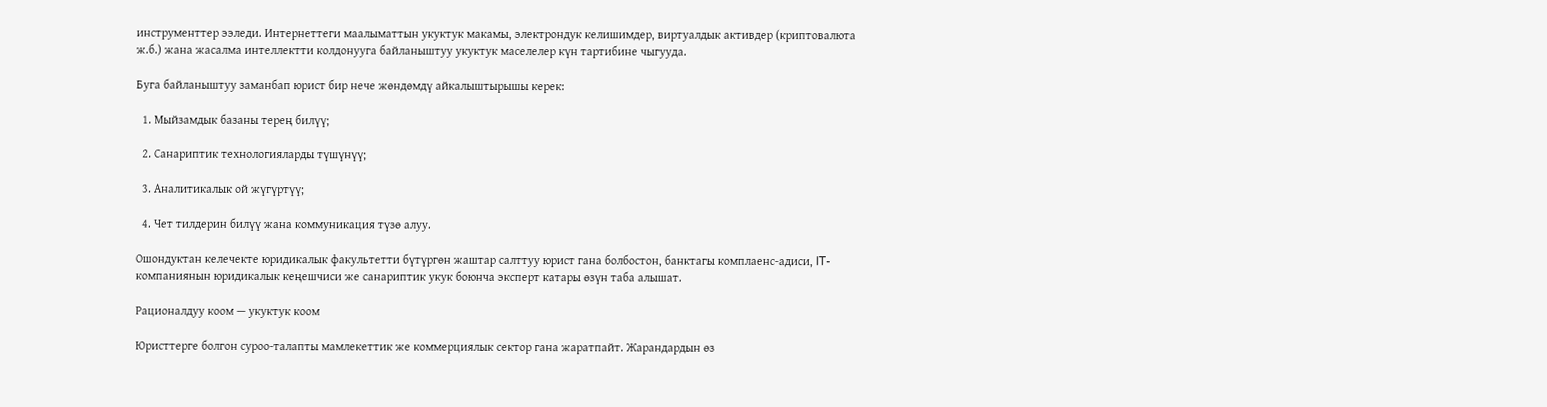инструменттер ээледи. Интернеттеги маалыматтын укуктук макамы, электрондук келишимдер, виртуалдык активдер (криптовалюта ж.б.) жана жасалма интеллектти колдонууга байланыштуу укуктук маселелер күн тартибине чыгууда.

Буга байланыштуу заманбап юрист бир нече жөндөмдү айкалыштырышы керек:

  1. Мыйзамдык базаны терең билүү;

  2. Санариптик технологияларды түшүнүү;

  3. Аналитикалык ой жүгүртүү;

  4. Чет тилдерин билүү жана коммуникация түзө алуу.

Ошондуктан келечекте юридикалык факультетти бүтүргөн жаштар салттуу юрист гана болбостон, банктагы комплаенс-адиси, IT-компаниянын юридикалык кеңешчиси же санариптик укук боюнча эксперт катары өзүн таба алышат.

Рационалдуу коом — укуктук коом

Юристтерге болгон суроо-талапты мамлекеттик же коммерциялык сектор гана жаратпайт. Жарандардын өз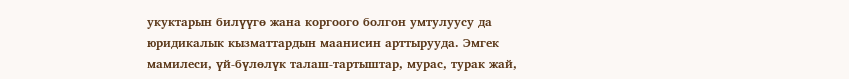укуктарын билүүгө жана коргоого болгон умтулуусу да юридикалык кызматтардын маанисин арттырууда. Эмгек мамилеси, үй-бүлөлүк талаш-тартыштар, мурас, турак жай,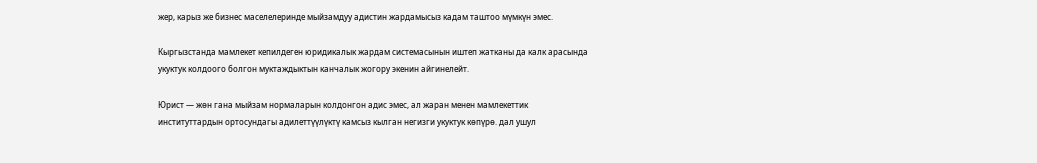жер, карыз же бизнес маселелеринде мыйзамдуу адистин жардамысыз кадам таштоо мүмкүн эмес.

Кыргызстанда мамлекет кепилдеген юридикалык жардам системасынын иштеп жатканы да калк арасында укуктук колдоого болгон муктаждыктын канчалык жогору экенин айгинелейт.

Юрист — жөн гана мыйзам нормаларын колдонгон адис эмес, ал жаран менен мамлекеттик институттардын ортосундагы адилеттүүлүктү камсыз кылган негизги укуктук көпүрө. дал ушул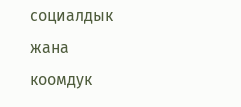социалдык жана коомдук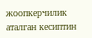жоопкерчилик аталган кесиптин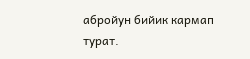абройун бийик кармап турат.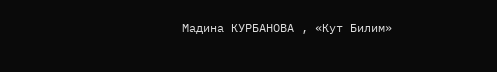Мадина КУРБАНОВА , «Кут Билим»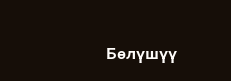Бөлүшүү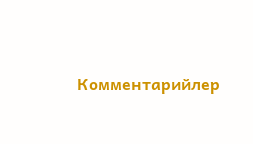Комментарийлер